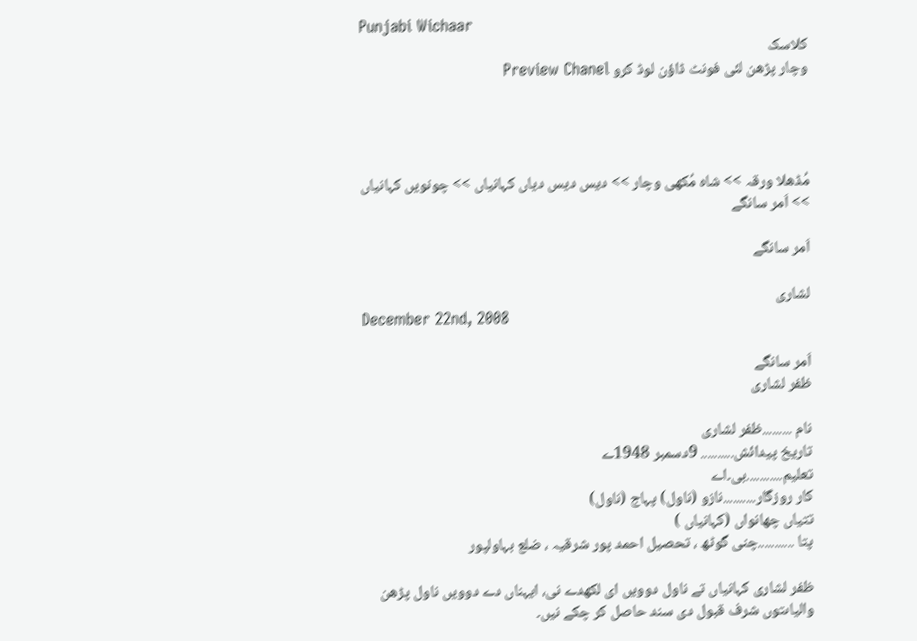Punjabi Wichaar
کلاسک
وچار پڑھن لئی فونٹ ڈاؤن لوڈ کرو Preview Chanel




مُڈھلا ورقہ >> شاہ مُکھی وچار >> دیس دیس دیاں کہانیاں >> چونویں کہانیاں >> اَمر سانگے

اَمر سانگے

لشاری
December 22nd, 2008

اَمر سانگے
ظفر لشاری

نام .........ظفر لشاری
تاریخ پیدائش.......... 9دسمبر 1948ے
تعلیم...........بی۔اے
کار روزگار..........نازو (ناول) پہاج (ناول)
تتیاں چھانواں (کہانیاں )
پتا ...........چنی گوٹھ ، تحصیل احمد پور شرقیہ ، ضلع بہاولپور

ظفر لشاری کہانیاں تے ناول دوویں ای لکھدے نی، ایہناں دے دوویں ناول پڑھن والیاںتوں شرف قبول دی سند حاصل کر چکے نیں۔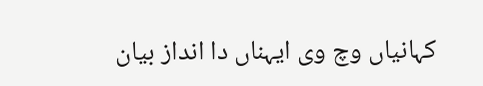کہانیاں وچ وی ایہناں دا انداز بیان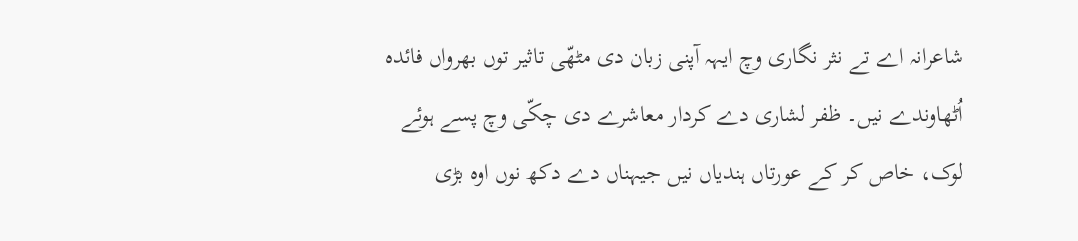شاعرانہ اے تے نثر نگاری وچ ایہہ آپنی زبان دی مٹھّی تاثیر توں بھرواں فائدہ اُٹھاوندے نیں۔ ظفر لشاری دے کردار معاشرے دی چکّی وچ پسے ہوئے لوک، خاص کر کے عورتاں ہندیاں نیں جیہناں دے دکھ نوں اوہ بڑی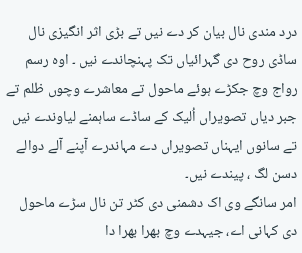درد مندی نال بیان کر دے نیں تے بڑی اثر انگیزی نال ساڈی روح دی گہرائیاں تک پہنچاندے نیں ۔ اوہ رسم رواج وچ جکڑے ہوئے ماحول تے معاشرے وچوں ظلم تے جبر دیاں تصویراں اُلیک کے ساڈے ساہمنے لیاوندے نیں تے سانوں ایہناں تصویراں دے مہاندرے آپنے آلے دوالے دسن لگ ، پیندے نیں۔
امر سانگے وی اک دشمنی دی کٹر تن نال سڑے ماحول دی کہانی اے، جیہدے وچ بھرا بھرا دا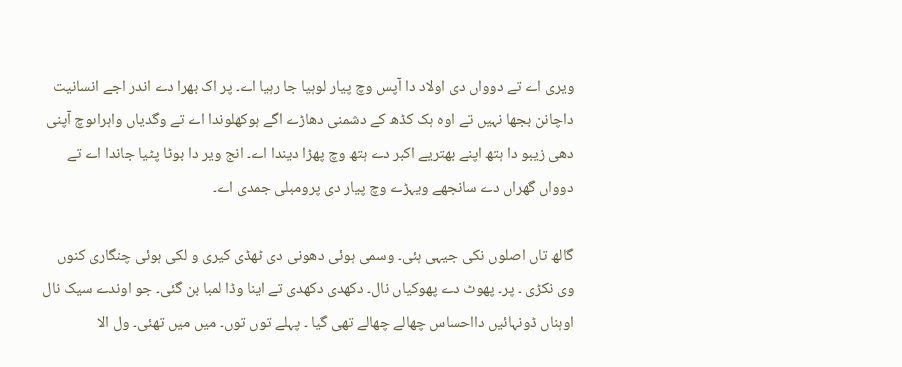ویری اے تے دوواں دی اولاد دا آپس وچ پیار لوہیا جا رہیا اے۔ پر اک بھرا دے اندر اجے انسانیت داچانن بجھا نہیں تے اوہ ہک کڈھ کے دشمنی دھاڑے اگے ہوکھلوندا اے تے وگدیاں واہراںوچ آپنی دھی زیبو دا ہتھ اپنے بھتریے اکبر دے ہتھ وچ پھڑا دیندا اے۔ انج ویر دا بوٹا پٹیا جاندا اے تے دوواں گھراں دے سانجھے ویہڑے وچ پیار دی پرومبلی جمدی اے۔

گالھ تاں اصلوں نکی جیہی ہئی۔ وسمی ہوئی دھونی دی ٹھڈی کیری و لکی ہوئی چنگاری کنوں وی نکڑی ۔ پر۔ پھوٹ دے پھوکیاں نال۔ دکھدی دکھدی تے اینا وڈا لمبا بن گئی۔ جو اوندے سیک نال اوہناں ڈونہائیں دااحساس چھالے چھالے تھی گیا ۔ پہلے توں توں۔ میں میں تھئی۔ ول الا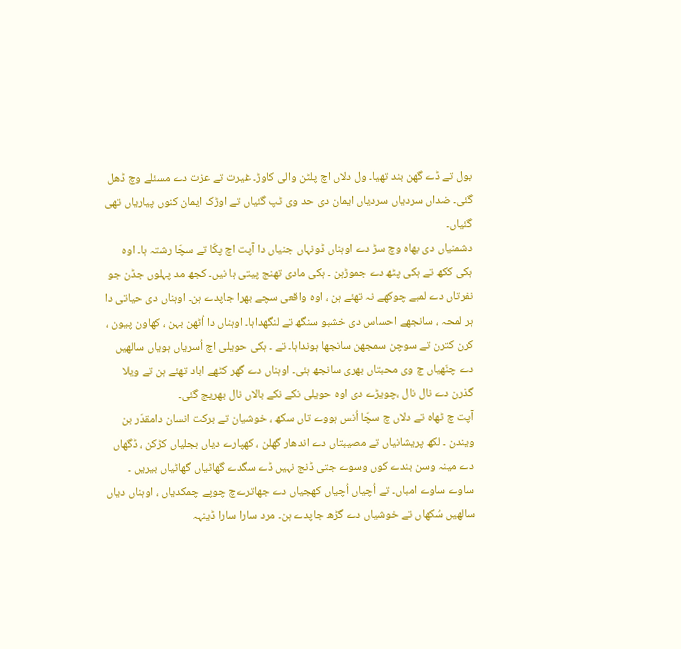بول تے ڈے گھن بند تھیا۔ ول دلاں اچ پلٹن والی کاوڑ۔ غیرت تے عزت دے مسئلے وچ ڈھل گئی۔ ضداں سردیاں سردیاں ایمان دی حد وی ٹپ گئیاں تے اوڑک ایمان کنوں پیاریاں تھی گئیاں۔
دشمنیاں دی بھاہ وچ سڑ دے اوہناں ڈونہاں جنیاں دا آپت اچ پکّا تے سچّا رشتہ ہا۔ اوہ ہکی ککھ تے ہکی پٹھ دے جموڑہن ۔ ہکی مادی تھنج پیتی ہا نیں۔ کجھ مد پہلوں جڈن جو نفرتاں دے لمبے چوکھے نہ تھئے ہن ، اوہ واقعی سچے بھرا جاپدے ہن۔ اوہناں دی حیاتی دا ہر لمحہ ، سانجھے احساس دی خشبو سنگھ تے لنگھداہا۔ اوہناں دا اُٹھن بہن ، کھاون پیون ، کرن کترن تے سوچن سمجھن سانجھا ہونداہا۔ تے ۔ ہکی حویلی اچ اُسریاں ہویاں سالھیں دے چنّھیاں چ وی محبتاں بھری سانجھ ہئی۔ اوہناں دے گھر کٹھے اباد تھئے ہن تے ویلا گذرن دے نال نال ،چویڑے دی اوہ حویلی نکے نکے بالاں نال بھریج گئی۔
آپت چ ٹھاہ تے دلاں چ سچّا اُنس ہووے تاں سکھ ، خوشیان تے برکت انسان دامقدّر بن ویندن ۔ لکھ پریشانیاں تے مصیبتاں دے اندھار گھلن ، کھپارے دیاں بجلیاں کڑکن ، ڈگھاں دے مینہ وسن بندے کوں وسوے جتی ڈنج نہیں ڈے سگدے گھاٹیاں گھاٹیاں بیریں ۔ ساوے ساوے امباں۔ تے اُچیاں اُچیاں کھجیاں دے جھاترےچ چوپے چمکدیاں ، اوہناں دیاں سالھیں سُکھاں تے خوشیاں دے گڑھ جاپدے ہن۔ مرد سارا سارا ڈینہہ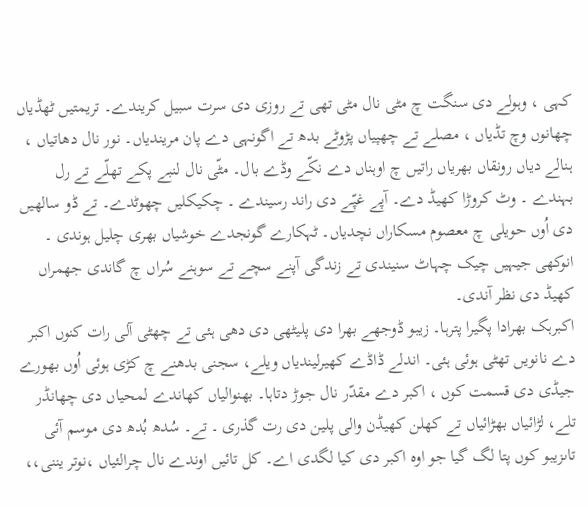کہی ، وہولے دی سنگت چ مٹی نال مٹی تھی تے روزی دی سرت سبیل کریندے۔ تریمتیں ٹھڈیاں چھانوں وچ تڈیاں ، مصلے تے چھپیاں پڑوٹے بدھ تے اگونہی دے پان مریندیاں۔ نور نال دھاتیاں ، ہنالے دیاں رونقاں بھریاں راتیں چ اوہناں دے نکّے وڈے بال۔ مٹّی نال لنبے پکے تھلّے تے رل بہندے ۔ وٹ کروڑا کھیڈ دے۔ آپے غپّے دی راند رسیندے ۔ چکیکلیں چھوٹدے۔ تے ڈو سالھیں دی اُوں حویلی چ معصوم مسکاراں نچدیاں۔ ٹہکارے گونجدے خوشیاں بھری چلیل ہوندی ۔ انوکھی جیہیں چیک چہاٹ سنیندی تے زندگی آپنے سچے تے سوہنے سُراں چ گاندی جھمراں کھیڈ دی نظر آندی۔
اکبرہک بھرادا پگیرا پترہا۔ زیبو ڈوجھے بھرا دی پلیٹھی دی دھی ہئی تے چھٹی آلی رات کنوں اکبر دے نانویں تھٹی ہوئی ہئی۔ اندلے ڈاڈے کھیرلیندیاں ویلے، سجنی بدھنے چ کڑی ہوئی اُوں بھورے جیڈی دی قسمت کوں ، اکبر دے مقدّر نال جوڑ دتاہا۔ بھنوالیاں کھاندے لمحیاں دی چھانڈر تلے، لڑائیاں بھڑائیاں تے کھلن کھیڈن والی پلین دی رت گذری ۔ تے۔ سُدھ بُدھ دی موسم آئی تاںزیبو کوں پتا لگ گیا جو اوہ اکبر دی کیا لگدی اے۔ کل تائیں اوندے نال چرالئیاں ،نوتر یننی،،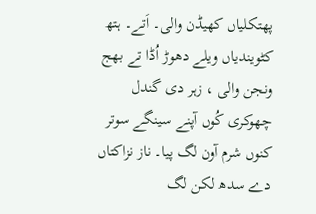پھتکلیاں کھیڈن والی۔ اَتے۔ ہتھ کٹویندیاں ویلے دھوڑ اُڈا تے بھج ونجن والی ، زہر دی گندل چھوکری کُوں آپنے سینگے سوتر کنوں شرم آون لگ پیا۔ ناز نزاکتاں دے سدھ لکن لگ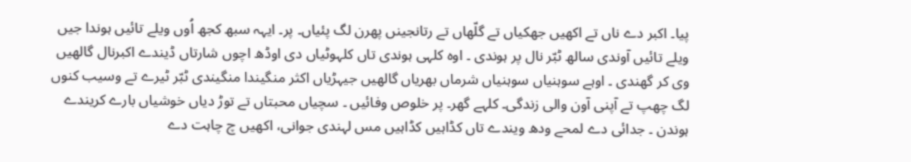پیا۔ اکبر دے ناں تے اکھیں جھکیاں تے گلّھاں تے رتانجینں پھرن لگ پئیاں۔ پر۔ ایہہ سبھ کجھ اُوں ویلے تائیں ہوندا جیں ویلے تائیں آوندی سالھ ٹبّر نال پر ہوندی ۔ اوہ کلہی ہوندی تاں کلہوٹیاں دی اوڈھ اچوں شارتاں ڈیندے اکبرنال گالھیں وی کر گھندی ۔ اوہے سوہنیاں سوہنیاں شرماں بھریاں گالھیں جیہڑیاں اکثر منگیندا منگیندی ٹبّر ٹیرے تے وسیب کنوں لگ چھپ تے آپنی آون والی زندگی۔ کلہے گھر۔ پر خلوص وفائیں ۔ سچیاں محبتاں تے توڑ دیاں خوشیاں بارے کریندے ہوندن ۔ جدائی دے لمحے ودھ ویندے تاں کڈاہیں کڈاہیں مس لہندی جوانی، اکھیں چ چاہت دے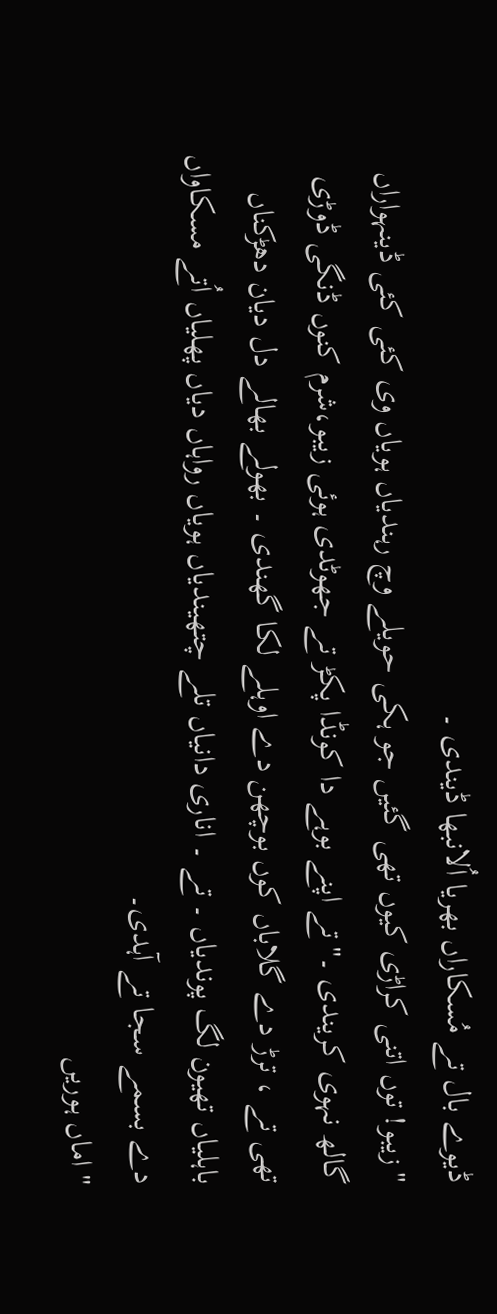ڈیوے بال تے مُسکاراں بھریا اُلانبھا ڈیندی ۔
"زیبو! توں اتنی کراڑی کیوں تھی گئیں جو ہکی حویلے وچ رہندیاں ہویاں وی کئی کئی ڈینہواراں گالھ نہوی کریندی ۔"تے اپنے بوہے دا کونڈا پکڑ تے جھوٹدی ہوئی زیبو،شرم کنوں ڈنگی ڈوڑی تھی تے ، ترڑ دے گلاباں کوں بوچھن دے اوہلے لکا گھندی ۔ بھولے بھالے دل دیان دھڑکناں باہلیاں تھیون لگ پوندیاں ۔ تے ۔ اناری دانیاں تلے چتھیندیاں ہویاں رواہاں دیاں پھلیاں اُتے مسکاواں دے بسمے سجا تے آہدی۔
" اماں ہوریں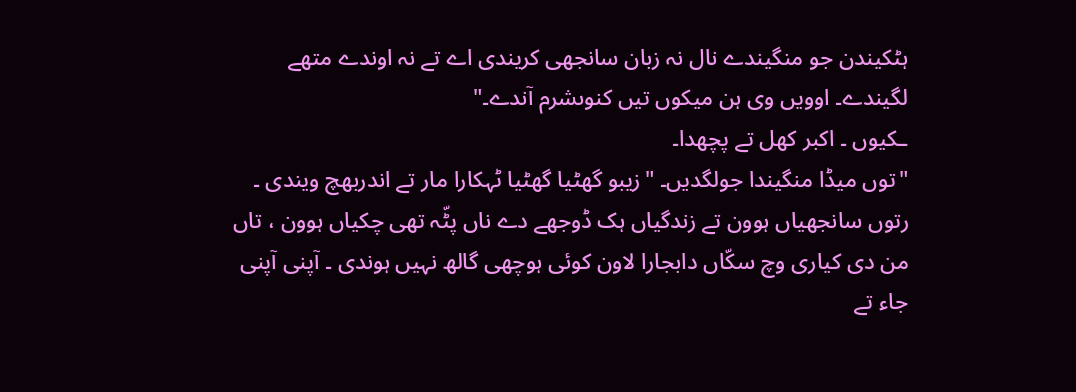ہٹکیندن جو منگیندے نال نہ زبان سانجھی کریندی اے تے نہ اوندے متھے لگیندے۔ اوویں وی ہن میکوں تیں کنوںشرم آندے۔"
ـکیوں ۔ اکبر کھل تے پچھدا۔
"توں میڈا منگیندا جولگدیں۔ "زیبو گھٹیا گھٹیا ٹہکارا مار تے اندربھچ ویندی ۔
رتوں سانجھیاں ہوون تے زندگیاں ہک ڈوجھے دے ناں پٹّہ تھی چکیاں ہوون ، تاں من دی کیاری وچ سکّاں دابجارا لاون کوئی ہوچھی گالھ نہیں ہوندی ۔ آپنی آپنی جاء تے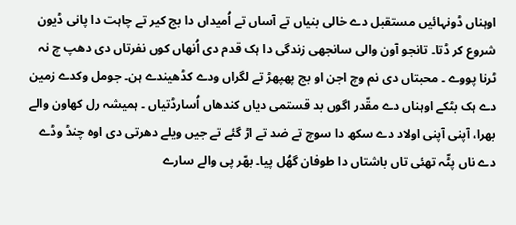اوہناں ڈونہائیں مستقبل دے خالی بنیاں تے آساں تے اُمیداں دا بج کیر تے چاہت دا پانی ڈیون شروع کر ڈتا۔ تانجو آون والی سانجھی زندگی دا ہک قدم دی اُنھاں کوں نفرتاں دی دھپ چ نہ ٹرنا پووے ۔ محبتاں دی نم وچ اجن او بج پھپھڑ تے لگراں ودے کڈھیندے ہن۔ جومل وکدے زمین دے ہک بٹکے اوہناں دے مقّدر اگوں بد قستمی دیاں کندھاں اُسارڈتیاں ۔ ہمیشہ رل کھاون والے بھرا، آپنی آپنی اولاد دے سکھ دا سوچ تے ضد تے اڑ گئے تے جیں ویلے دھرتی دی اوہ چنڈ وڈے دے ناں پٹّہ تھئی تاں باشتاں دا طوفان گھُل پیا۔ بھّر پی والے سارے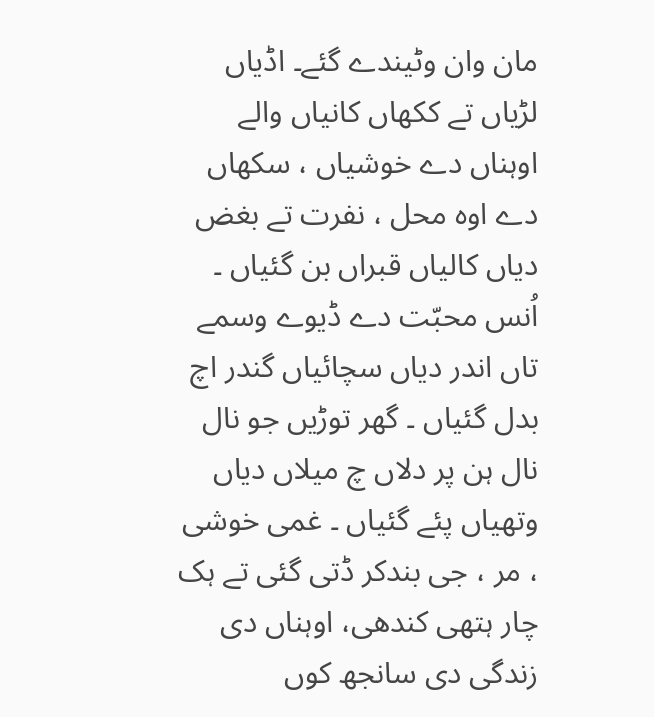مان وان وٹیندے گئے۔ اڈیاں لڑیاں تے ککھاں کانیاں والے اوہناں دے خوشیاں ، سکھاں دے اوہ محل ، نفرت تے بغض دیاں کالیاں قبراں بن گئیاں ۔ اُنس محبّت دے ڈیوے وسمے تاں اندر دیاں سچائیاں گندر اچ بدل گئیاں ۔ گھر توڑیں جو نال نال ہن پر دلاں چ میلاں دیاں وتھیاں پئے گئیاں ۔ غمی خوشی ، مر ، جی بندکر ڈتی گئی تے ہک چار ہتھی کندھی، اوہناں دی زندگی دی سانجھ کوں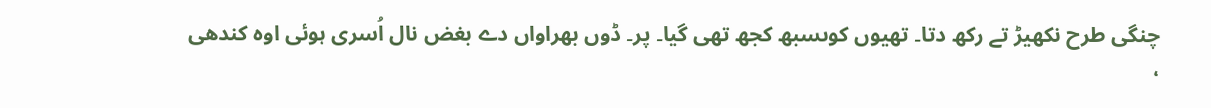چنگی طرح نکھیڑ تے رکھ دتا۔ تھیوں کوںسبھ کجھ تھی گیا۔ پر۔ ڈوں بھراواں دے بغض نال اُسری ہوئی اوہ کندھی ،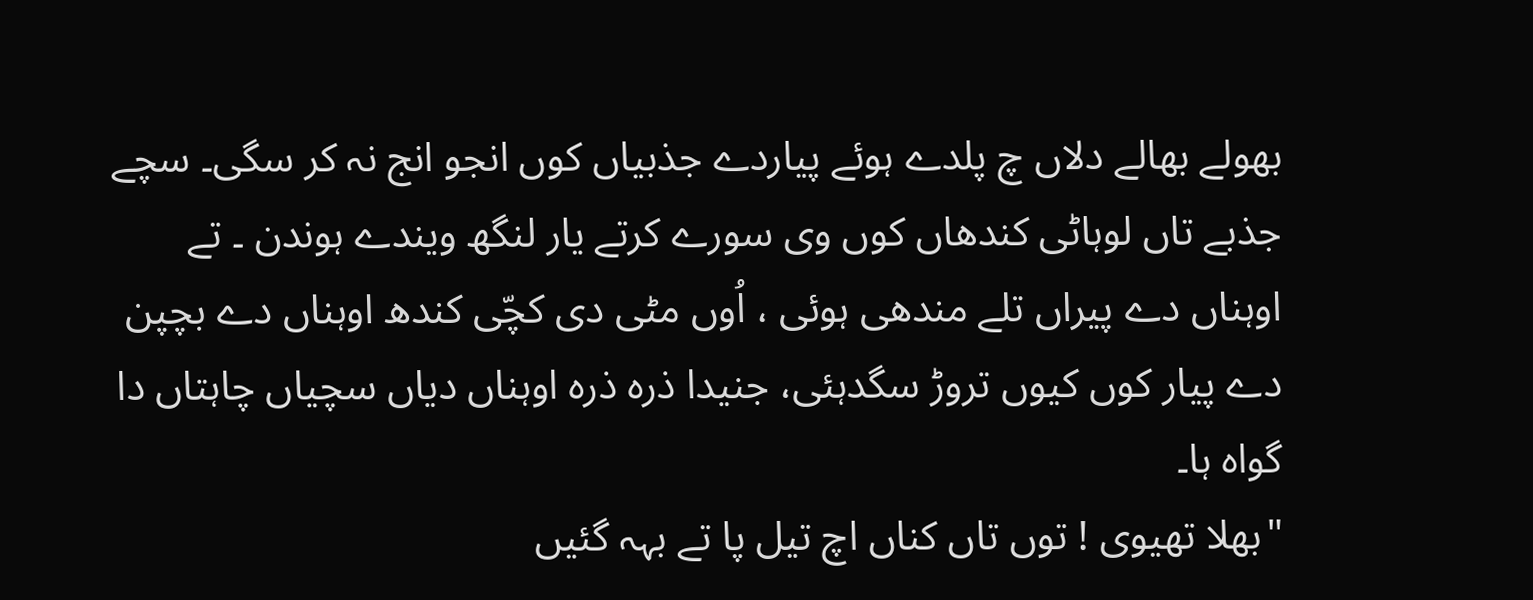بھولے بھالے دلاں چ پلدے ہوئے پیاردے جذبیاں کوں انجو انج نہ کر سگی۔ سچے جذبے تاں لوہاٹی کندھاں کوں وی سورے کرتے یار لنگھ ویندے ہوندن ۔ تے اوہناں دے پیراں تلے مندھی ہوئی ، اُوں مٹی دی کچّی کندھ اوہناں دے بچپن دے پیار کوں کیوں تروڑ سگدہئی، جنیدا ذرہ ذرہ اوہناں دیاں سچیاں چاہتاں دا گواہ ہا۔
"بھلا تھیوی ! توں تاں کناں اچ تیل پا تے بہہ گئیں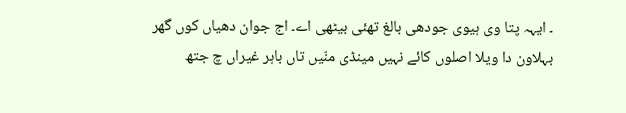۔ ایہہ پتا وی ہیوی جودھی بالغ تھئی بیٹھی اے۔ اج جوان دھیاں کوں گھر بہلاون دا ویلا اصلوں کائے نہیں مینڈی منّیں تاں باہر غیراں چ جتھ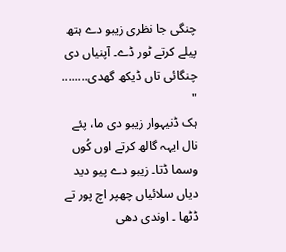چنگی جا نظری زیبو دے ہتھ پیلے کرتے ٹور ڈے۔ آپنیاں دی چنگائی تاں ڈیکھ گھدی........
"
ہک ڈنیہوار زیبو دی ما، پئے نال ایہہ گالھ کرتے اوں کُوں وسما ڈتا۔ زیبو دے پیو دید دیاں سلائیاں چھپر اچ پور تے ڈٹھا ۔ اوندی دھی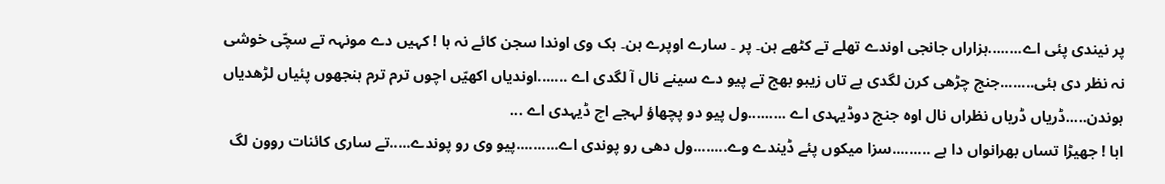پر نیندی پئی اے........ہزاراں جانجی اوندے تھلے تے کٹھے ہن۔ پر ۔ سارے اوپرے ہن۔ ہک وی اوندا سجن کائے نہ ہا ! کہیں دے مونہہ تے سچّی خوشی نہ نظر دی ہئی........جنج چڑھی کرن لگدی ہے تاں زیبو بھج تے پیو دے سینے نال آ لگدی اے .......اوندیاں اکھیّں اچوں ترم ترم ہنجھوں پئیاں لڑھدیاں ہوندن.....ڈریاں ڈریاں نظراں نال اوہ جنج دوڈیہدی اے .........ول پیو دو پچھاؤ لہجے اچ ڈیہدی اے ...
ابا ! جھیڑا تساں بھرانواں دا ہے .........سزا میکوں پئے ڈیندے وے........ول دھی رو پوندی اے..........پیو وی رو پوندے.....تے ساری کائنات روون لگ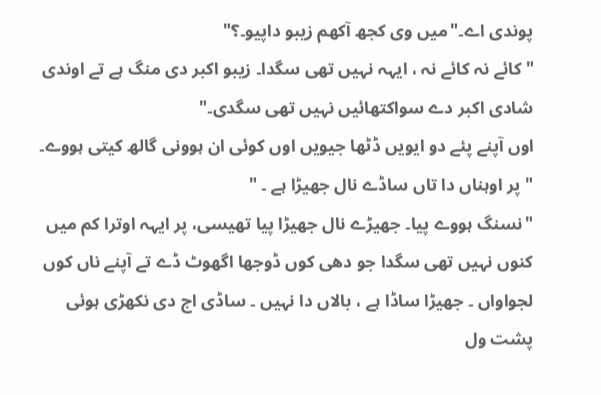پوندی اے۔"میں وی کجھ آکھم زیبو داپیو۔؟"
"کائے نہ کائے نہ ، ایہہ نہیں تھی سگدا۔ زیبو اکبر دی منگ ہے تے اوندی شادی اکبر دے سواکتھائیں نہیں تھی سگدی۔"
اوں آپنے پئے دو ایویں ڈٹھا جیویں اوں کوئی ان ہوونی گالھ کیتی ہووے۔
" پر اوہناں دا تاں ساڈے نال جھیڑا ہے ۔ "
"نسنگ ہووے پیا۔ جھیڑے نال جھیڑا پیا تھیسی، پر ایہہ اوترا کم میں کنوں نہیں تھی سگدا جو دھی کوں ڈوجھا اگھوٹ ڈے تے آپنے ناں کوں لجواواں ۔ جھیڑا ساڈا ہے ، بالاں دا نہیں ۔ ساڈی اج دی نکھڑی ہوئی پشت ول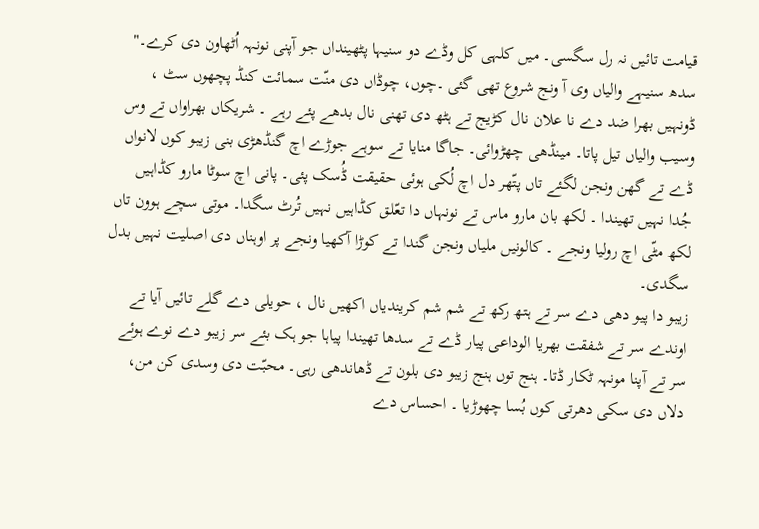قیامت تائیں نہ رل سگسی۔ میں کلہی کل وڈے دو سنیہا پٹھینداں جو آپنی نونہہ اُٹھاون دی کرے۔"
سدھ سنیہے والیاں وی آ ونج شروع تھی گئی ۔چوں، چوڈاں دی منّت سمائت کنڈ پچھوں سٹ ، ڈونہیں بھرا ضد دے نا علان نال کڑیج تے ہٹھ دی تھنی نال بدھے پئے رہے ۔ شریکاں بھراواں تے وس وسیب والیاں تیل پاتا۔ مینڈھی چھڑوائی۔ جاگا منایا تے سوہے جوڑے اچ گنڈھڑی بنی زیبو کوں لانواں ڈے تے گھن ونجن لگئے تاں پتّھر دل اچ لُکی ہوئی حقیقت ڈُسک پئی۔ پانی اچ سوٹا مارو کڈاہیں جُدا نہیں تھیندا ۔ لکھ بان مارو ماس تے نونہاں دا تعّلق کڈاہیں نہیں تُرٹ سگدا۔ موتی سچے ہوون تاں لکھ مٹّی اچ رولیا ونجے ۔ کالونیں ملیاں ونجن گندا تے کوڑا آکھیا ونجے پر اوہناں دی اصلیت نہیں بدل سگدی۔
زیبو دا پیو دھی دے سر تے ہتھ رکھ تے شم شم کریندیاں اکھیں نال ، حویلی دے گلے تائیں آیا تے اوندے سر تے شفقت بھریا الوداعی پیار ڈے تے سدھا تھیندا پیاہا جو ہک بئے سر زیبو دے نوے ہوئے سر تے آپنا مونہہ ٹکار ڈتا۔ ہنج توں ہنج زیبو دی بلون تے ڈھاندھی رہی۔ محبّت دی وسدی کن من، دلاں دی سکی دھرتی کوں بُسا چھوڑیا ۔ احساس دے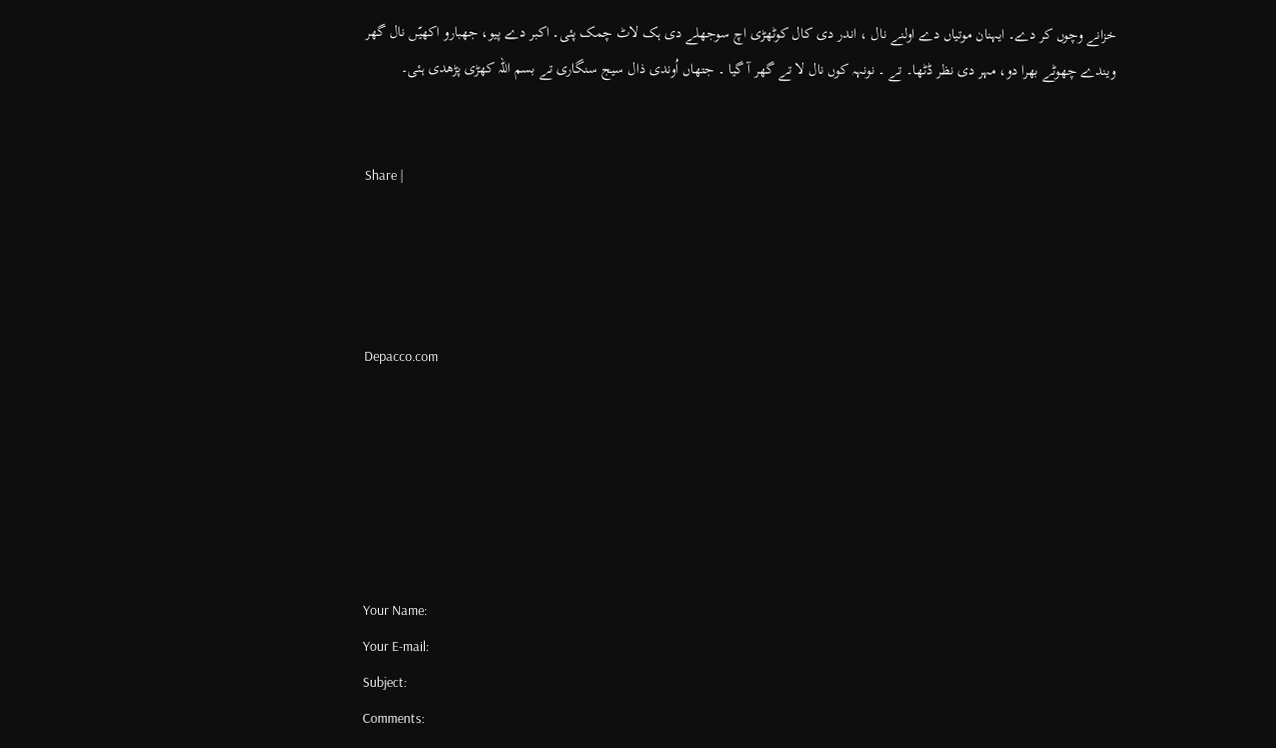خزانے وچوں کر دے۔ ایہنان موتیاں دے اولنے نال ، اندر دی کال کوٹھڑی اچ سوجھلے دی ہک لاٹ چمک پئی۔ اکبر دے پیو، جھبارو اکھیّں نال گھر ویندے چھوٹے بھرا دو، مہر دی نظر ڈٹھا۔ تے ۔ نونہہ کوں نال لا تے گھر آ گیا ۔ جتھاں اُوندی ذال سیج سنگاری تے بسم اللہ کھڑی پڑھدی ہئی۔


Share |




Depacco.com






Your Name:
Your E-mail:
Subject:
Comments: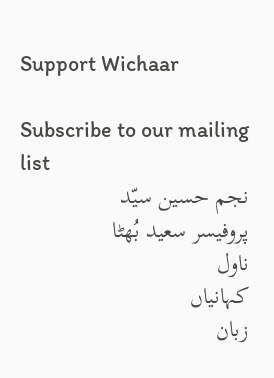Support Wichaar

Subscribe to our mailing list
نجم حسین سیّد
پروفیسر سعید بُھٹا
ناول
کہانیاں
زبان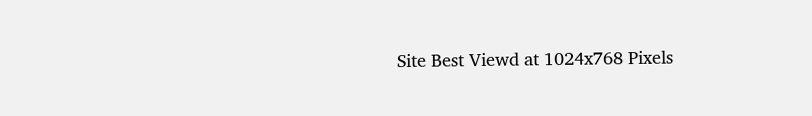Site Best Viewd at 1024x768 Pixels